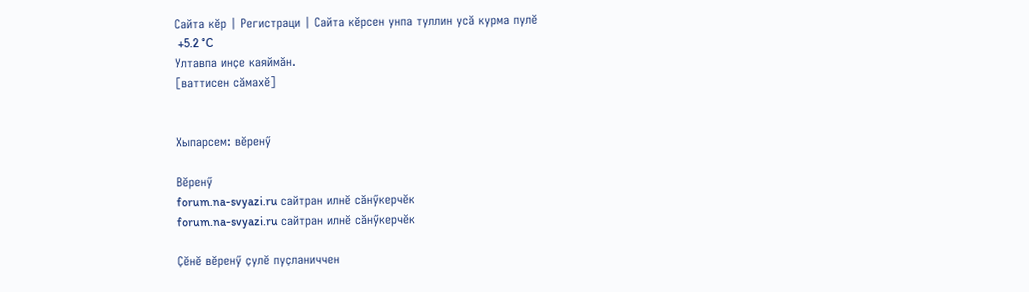Сайта кӗр | Регистраци | Сайта кӗрсен унпа туллин усӑ курма пулӗ
 +5.2 °C
Ултавпа инҫе каяймӑн.
[ваттисен сӑмахӗ]


Хыпарсем: вӗренӳ

Вӗренӳ
forum.na-svyazi.ru сайтран илнӗ сӑнӳкерчӗк
forum.na-svyazi.ru сайтран илнӗ сӑнӳкерчӗк

Ҫӗнӗ вӗренӳ ҫулӗ пуҫланиччен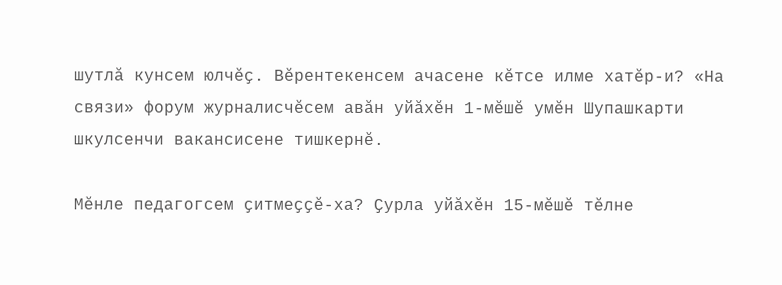шутлӑ кунсем юлчӗҫ. Вӗрентекенсем ачасене кӗтсе илме хатӗр-и? «На связи» форум журналисчӗсем авӑн уйӑхӗн 1-мӗшӗ умӗн Шупашкарти шкулсенчи вакансисене тишкернӗ.

Мӗнле педагогсем ҫитмеҫҫӗ-ха? Ҫурла уйӑхӗн 15-мӗшӗ тӗлне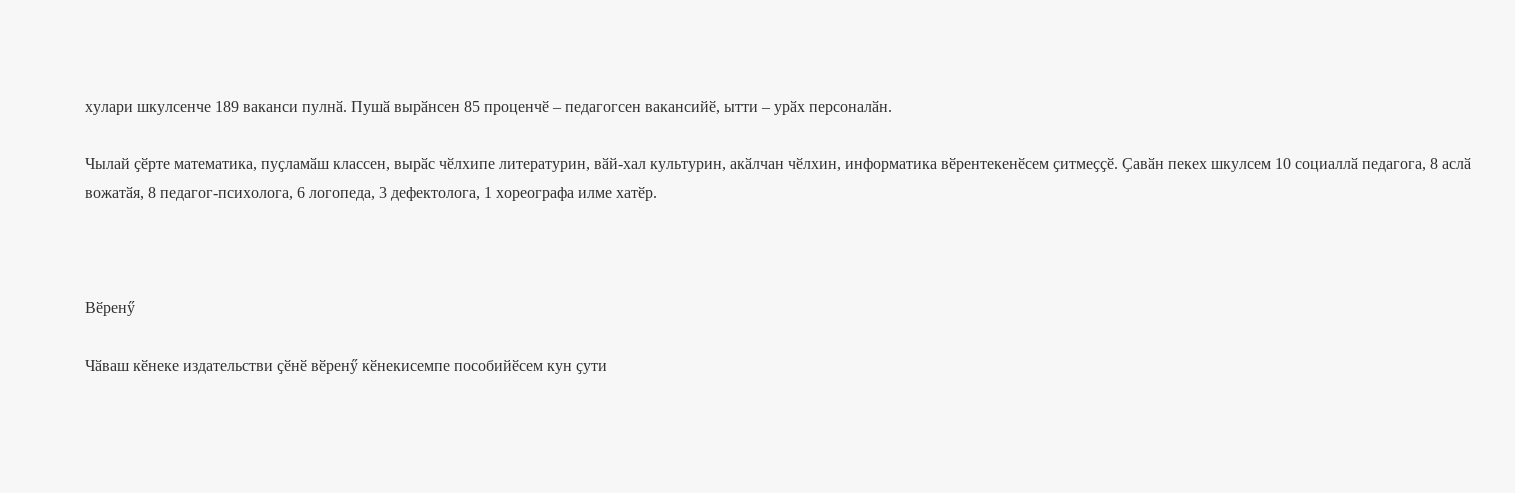хулари шкулсенче 189 ваканси пулнӑ. Пушӑ вырӑнсен 85 проценчӗ – педагогсен вакансийӗ, ытти – урӑх персоналӑн.

Чылай ҫӗрте математика, пуҫламӑш классен, вырӑс чӗлхипе литературин, вӑй-хал культурин, акӑлчан чӗлхин, информатика вӗрентекенӗсем ҫитмеҫҫӗ. Ҫавӑн пекех шкулсем 10 социаллӑ педагога, 8 аслӑ вожатӑя, 8 педагог-психолога, 6 логопеда, 3 дефектолога, 1 хореографа илме хатӗр.



Вӗренӳ

Чӑваш кӗнеке издательстви ҫӗнӗ вӗренӳ кӗнекисемпе пособийӗсем кун ҫути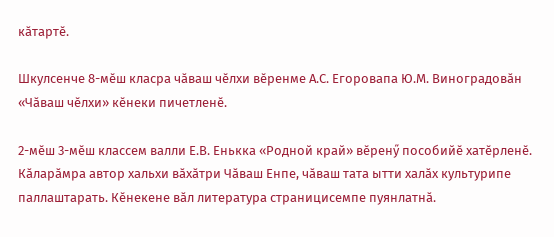кӑтартӗ.

Шкулсенче 8-мӗш класра чӑваш чӗлхи вӗренме А.С. Егоровапа Ю.М. Виноградовӑн «Чӑваш чӗлхи» кӗнеки пичетленӗ.

2-мӗш 3-мӗш классем валли Е.В. Енькка «Родной край» вӗренӳ пособийӗ хатӗрленӗ. Кӑларӑмра автор хальхи вӑхӑтри Чӑваш Енпе, чӑваш тата ытти халӑх культурипе паллаштарать. Кӗнекене вӑл литература страницисемпе пуянлатнӑ.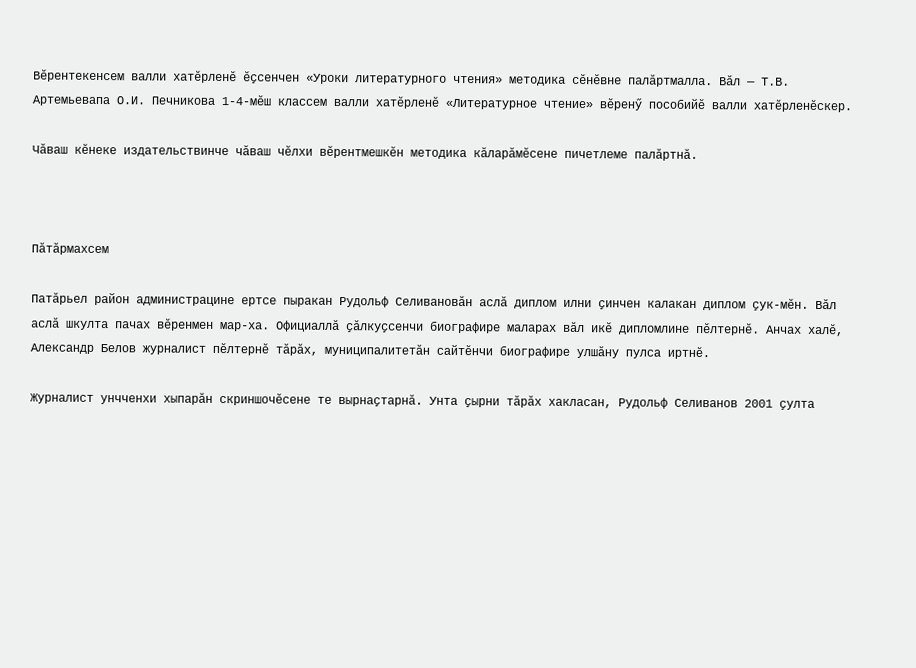Вӗрентекенсем валли хатӗрленӗ ӗҫсенчен «Уроки литературного чтения» методика сӗнӗвне палӑртмалла. Вӑл — Т.В. Артемьевапа О.И. Печникова 1-4-мӗш классем валли хатӗрленӗ «Литературное чтение» вӗренӳ пособийӗ валли хатӗрленӗскер.

Чӑваш кӗнеке издательствинче чӑваш чӗлхи вӗрентмешкӗн методика кӑларӑмӗсене пичетлеме палӑртнӑ.



Пӑтӑрмахсем

Патӑрьел район администрацине ертсе пыракан Рудольф Селивановӑн аслӑ диплом илни ҫинчен калакан диплом ҫук-мӗн. Вӑл аслӑ шкулта пачах вӗренмен мар-ха. Официаллӑ ҫӑлкуҫсенчи биографире маларах вӑл икӗ дипломлине пӗлтернӗ. Анчах халӗ, Александр Белов журналист пӗлтернӗ тӑрӑх, муниципалитетӑн сайтӗнчи биографире улшӑну пулса иртнӗ.

Журналист унчченхи хыпарӑн скриншочӗсене те вырнаҫтарнӑ. Унта ҫырни тӑрӑх хакласан, Рудольф Селиванов 2001 ҫулта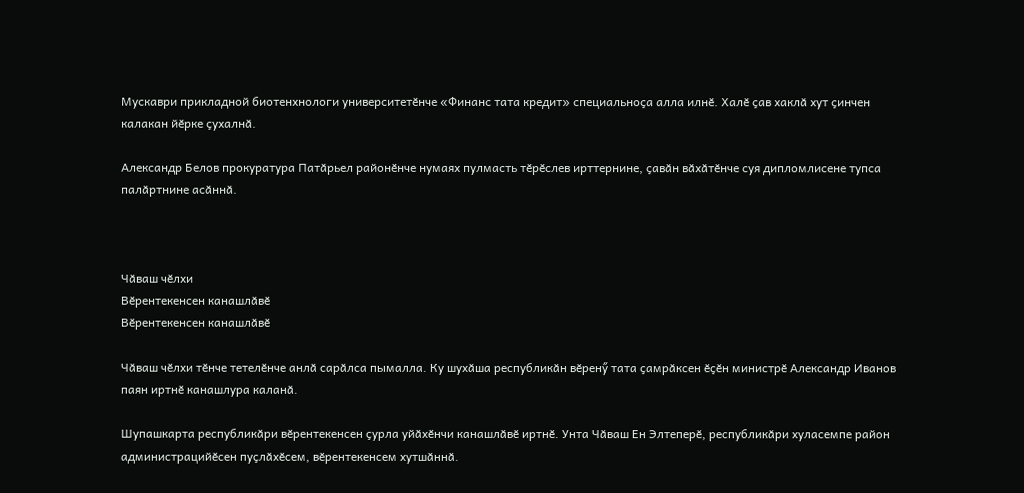Мускаври прикладной биотенхнологи университетӗнче «Финанс тата кредит» специальноҫа алла илнӗ. Халӗ ҫав хаклӑ хут ҫинчен калакан йӗрке ҫухалнӑ.

Александр Белов прокуратура Патӑрьел районӗнче нумаях пулмасть тӗрӗслев ирттернине, ҫавӑн вӑхӑтӗнче суя дипломлисене тупса палӑртнине асӑннӑ.



Чӑваш чӗлхи
Вӗрентекенсен канашлӑвӗ
Вӗрентекенсен канашлӑвӗ

Чӑваш чӗлхи тӗнче тетелӗнче анлӑ сарӑлса пымалла. Ку шухӑша республикӑн вӗренӳ тата ҫамрӑксен ӗҫӗн министрӗ Александр Иванов паян иртнӗ канашлура каланӑ.

Шупашкарта республикӑри вӗрентекенсен ҫурла уйӑхӗнчи канашлӑвӗ иртнӗ. Унта Чӑваш Ен Элтеперӗ, республикӑри хуласемпе район администрацийӗсен пуҫлӑхӗсем, вӗрентекенсем хутшӑннӑ.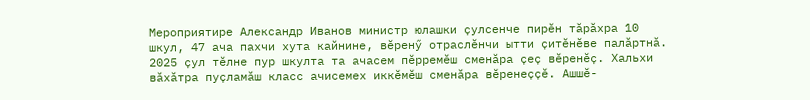Мероприятире Александр Иванов министр юлашки ҫулсенче пирӗн тӑрӑхра 10 шкул, 47 ача пахчи хута кайнине, вӗренӳ отраслӗнчи ытти ҫитӗнӗве палӑртнӑ. 2025 ҫул тӗлне пур шкулта та ачасем пӗрремӗш сменӑра ҫеҫ вӗренӗҫ. Хальхи вӑхӑтра пуҫламӑш класс ачисемех иккӗмӗш сменӑра вӗренеҫҫӗ. Ашшӗ-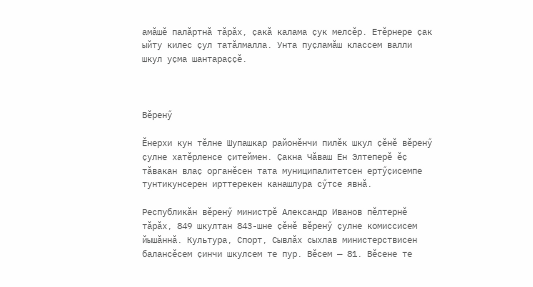амӑшӗ палӑртнӑ тӑрӑх, ҫакӑ калама ҫук мелсӗр. Етӗрнере ҫак ыйту килес ҫул татӑлмалла. Унта пуҫламӑш классем валли шкул уҫма шантараҫҫӗ.



Вӗренӳ

Ӗнерхи кун тӗлне Шупашкар районӗнчи пилӗк шкул ҫӗнӗ вӗренӳ ҫулне хатӗрленсе ҫитеймен. Ҫакна Чӑваш Ен Элтеперӗ ӗҫ тӑвакан влаҫ органӗсен тата муниципалитетсен ертӳҫисемпе тунтикунсерен ирттерекен канашлура сӳтсе явнӑ.

Республикӑн вӗренӳ министрӗ Александр Иванов пӗлтернӗ тӑрӑх, 849 шкултан 843-шне ҫӗнӗ вӗренӳ ҫулне комиссисем йышӑннӑ. Культура, Спорт, Сывлӑх сыхлав министерствисен балансӗсем ҫинчи шкулсем те пур. Вӗсем — 81. Вӗсене те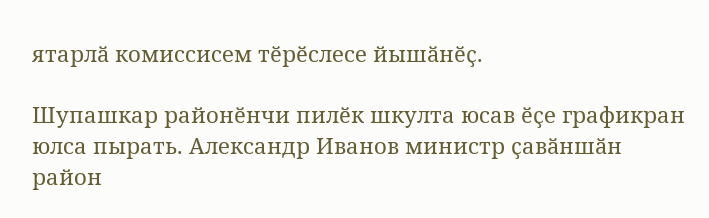ятарлӑ комиссисем тӗрӗслесе йышӑнӗҫ.

Шупашкар районӗнчи пилӗк шкулта юсав ӗҫе графикран юлса пырать. Александр Иванов министр ҫавӑншӑн район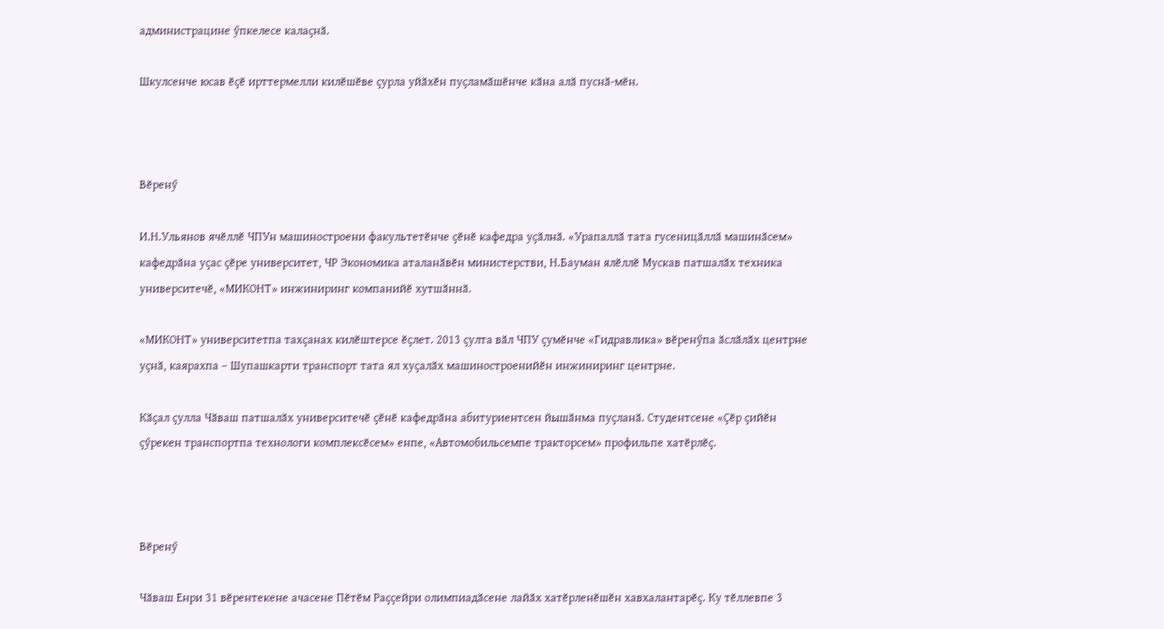администрацине ӳпкелесе калаҫнӑ.

Шкулсенче юсав ӗҫӗ ирттермелли килӗшӗве ҫурла уйӑхӗн пуҫламӑшӗнче кӑна алӑ пуснӑ-мӗн.



Вӗренӳ

И.Н.Ульянов ячӗллӗ ЧПУн машиностроени факультетӗнче ҫӗнӗ кафедра уҫӑлнӑ. «Урапаллӑ тата гусеницӑллӑ машинӑсем» кафедрӑна уҫас ҫӗре университет, ЧР Экономика аталанӑвӗн министерстви, Н.Бауман ялӗллӗ Мускав патшалӑх техника университечӗ, «МИКОНТ» инжиниринг компанийӗ хутшӑннӑ.

«МИКОНТ» университетпа тахҫанах килӗштерсе ӗҫлет. 2013 ҫулта вӑл ЧПУ ҫумӗнче «Гидравлика» вӗренӳпа ӑслӑлӑх центрне уҫнӑ, каярахпа – Шупашкарти транспорт тата ял хуҫалӑх машиностроенийӗн инжиниринг центрне.

Кӑҫал ҫулла Чӑваш патшалӑх университечӗ ҫӗнӗ кафедрӑна абитуриентсен йышӑнма пуҫланӑ. Студентсене «Ҫӗр ҫийӗн ҫӳрекен транспортпа технологи комплексӗсем» енпе, «Автомобильсемпе тракторсем» профильпе хатӗрлӗҫ.



Вӗренӳ

Чӑваш Енри 31 вӗрентекене ачасене Пӗтӗм Раҫҫейри олимпиадӑсене лайӑх хатӗрленӗшӗн хавхалантарӗҫ. Ку тӗллевпе 3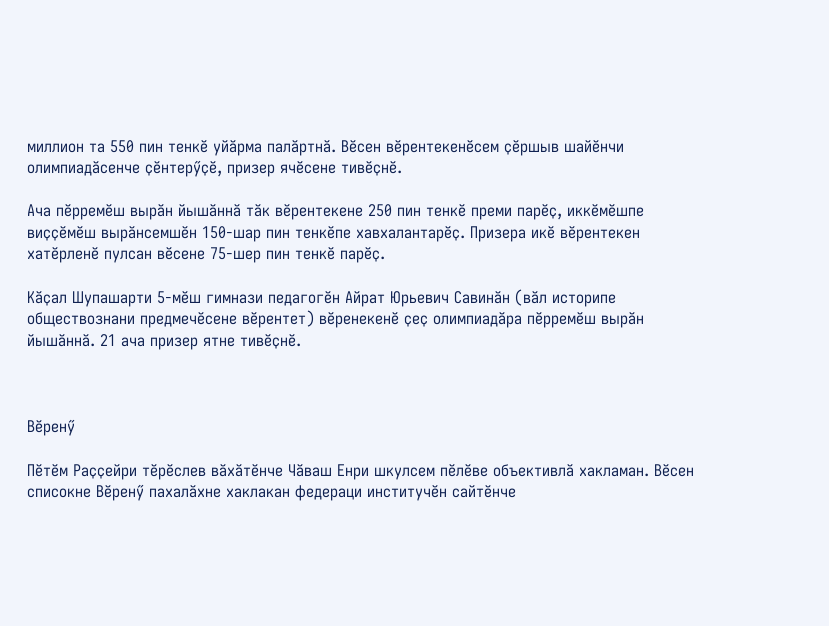миллион та 550 пин тенкӗ уйӑрма палӑртнӑ. Вӗсен вӗрентекенӗсем ҫӗршыв шайӗнчи олимпиадӑсенче ҫӗнтерӳҫӗ, призер ячӗсене тивӗҫнӗ.

Ача пӗрремӗш вырӑн йышӑннӑ тӑк вӗрентекене 250 пин тенкӗ преми парӗҫ, иккӗмӗшпе виҫҫӗмӗш вырӑнсемшӗн 150-шар пин тенкӗпе хавхалантарӗҫ. Призера икӗ вӗрентекен хатӗрленӗ пулсан вӗсене 75-шер пин тенкӗ парӗҫ.

Кӑҫал Шупашарти 5-мӗш гимнази педагогӗн Айрат Юрьевич Савинӑн (вӑл историпе обществознани предмечӗсене вӗрентет) вӗренекенӗ ҫеҫ олимпиадӑра пӗрремӗш вырӑн йышӑннӑ. 21 ача призер ятне тивӗҫнӗ.



Вӗренӳ

Пӗтӗм Раҫҫейри тӗрӗслев вӑхӑтӗнче Чӑваш Енри шкулсем пӗлӗве объективлӑ хакламан. Вӗсен списокне Вӗренӳ пахалӑхне хаклакан федераци институчӗн сайтӗнче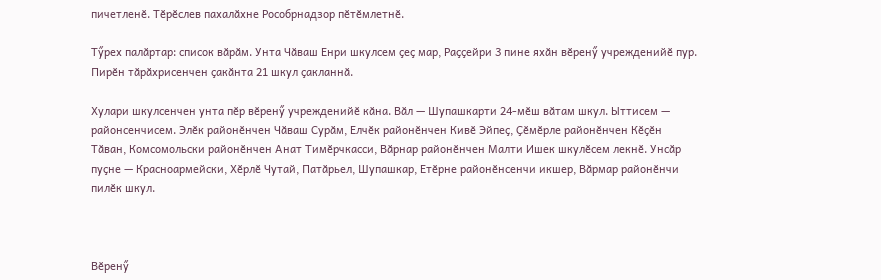пичетленӗ. Тӗрӗслев пахалӑхне Рособрнадзор пӗтӗмлетнӗ.

Тӳрех палӑртар: список вӑрӑм. Унта Чӑваш Енри шкулсем ҫеҫ мар, Раҫҫейри 3 пине яхӑн вӗренӳ учрежденийӗ пур. Пирӗн тӑрӑхрисенчен ҫакӑнта 21 шкул ҫакланнӑ.

Хулари шкулсенчен унта пӗр вӗренӳ учрежденийӗ кӑна. Вӑл — Шупашкарти 24-мӗш вӑтам шкул. Ыттисем — районсенчисем. Элӗк районӗнчен Чӑваш Сурӑм, Елчӗк районӗнчен Кивӗ Эйпеҫ, Ҫӗмӗрле районӗнчен Кӗҫӗн Тӑван, Комсомольски районӗнчен Анат Тимӗрчкасси, Вӑрнар районӗнчен Малти Ишек шкулӗсем лекнӗ. Унсӑр пуҫне — Красноармейски, Хӗрлӗ Чутай, Патӑрьел, Шупашкар, Етӗрне районӗнсенчи икшер, Вӑрмар районӗнчи пилӗк шкул.



Вӗренӳ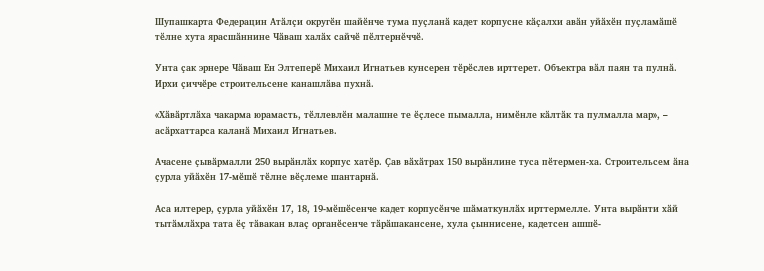Шупашкарта Федерацин Атӑлҫи округӗн шайӗнче тума пуҫланӑ кадет корпусне кӑҫалхи авӑн уйӑхӗн пуҫламӑшӗ тӗлне хута ярасшӑннине Чӑваш халӑх сайчӗ пӗлтернӗччӗ.

Унта ҫак эрнере Чӑваш Ен Элтеперӗ Михаил Игнатьев кунсерен тӗрӗслев ирттерет. Объектра вӑл паян та пулнӑ. Ирхи ҫиччӗре строительсене канашлӑва пухнӑ.

«Хӑвӑртлӑха чакарма юрамасть, тӗллевлӗн малашне те ӗҫлесе пымалла, нимӗнле кӑлтӑк та пулмалла мар», – асӑрхаттарса каланӑ Михаил Игнатьев.

Ачасене ҫывӑрмалли 250 вырӑнлӑх корпус хатӗр. Ҫав вӑхӑтрах 150 вырӑнлине туса пӗтермен-ха. Строительсем ӑна ҫурла уйӑхӗн 17-мӗшӗ тӗлне вӗҫлеме шантарнӑ.

Аса илтерер, ҫурла уйӑхӗн 17, 18, 19-мӗшӗсенче кадет корпусӗнче шӑматкунлӑх ирттермелле. Унта вырӑнти хӑй тытӑмлӑхра тата ӗҫ тӑвакан влаҫ органӗсенче тӑрӑшакансене, хула ҫыннисене, кадетсен ашшӗ-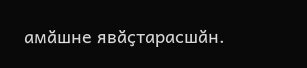амӑшне явӑҫтарасшӑн.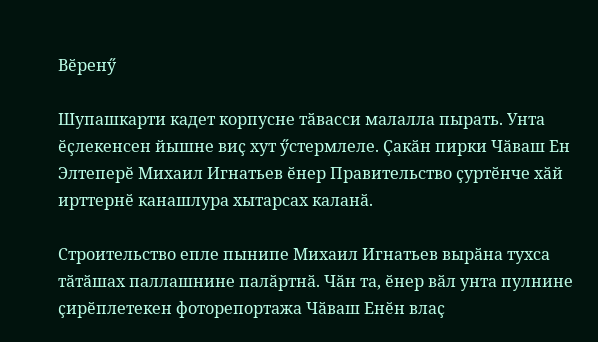Вӗренӳ

Шупашкарти кадет корпусне тӑвасси малалла пырать. Унта ӗҫлекенсен йышне виҫ хут ӳстермлеле. Ҫакӑн пирки Чӑваш Ен Элтеперӗ Михаил Игнатьев ӗнер Правительство ҫуртӗнче хӑй ирттернӗ канашлура хытарсах каланӑ.

Строительство епле пынипе Михаил Игнатьев вырӑна тухса тӑтӑшах паллашнине палӑртнӑ. Чӑн та, ӗнер вӑл унта пулнине ҫирӗплетекен фоторепортажа Чӑваш Енӗн влаҫ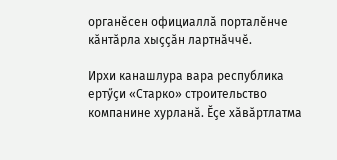органӗсен официаллӑ порталӗнче кӑнтӑрла хыҫҫӑн лартнӑччӗ.

Ирхи канашлура вара республика ертӳҫи «Старко» строительство компанине хурланӑ. Ӗҫе хӑвӑртлатма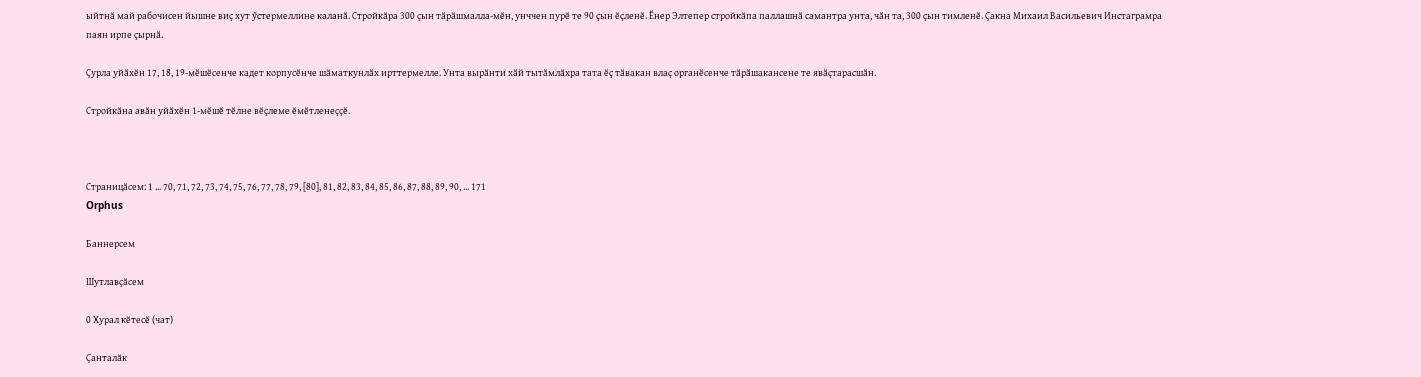ыйтнӑ май рабочисен йышне виҫ хут ӳстермеллине каланӑ. Стройкӑра 300 ҫын тӑрӑшмалла-мӗн, унччен пурӗ те 90 ҫын ӗҫленӗ. Ӗнер Элтепер стройкӑпа паллашнӑ самантра унта, чӑн та, 300 ҫын тимленӗ. Ҫакна Михаил Васильевич Инстаграмра паян ирпе ҫырнӑ.

Ҫурла уйӑхӗн 17, 18, 19-мӗшӗсенче кадет корпусӗнче шӑматкунлӑх ирттермелле. Унта вырӑнти хӑй тытӑмлӑхра тата ӗҫ тӑвакан влаҫ органӗсенче тӑрӑшакансене те явӑҫтарасшӑн.

Стройкӑна авӑн уйӑхӗн 1-мӗшӗ тӗлне вӗҫлеме ӗмӗтленеҫҫӗ.



Страницӑсем: 1 ... 70, 71, 72, 73, 74, 75, 76, 77, 78, 79, [80], 81, 82, 83, 84, 85, 86, 87, 88, 89, 90, ... 171
Orphus

Баннерсем

Шутлавҫӑсем

0 Хурал кӗтесӗ (чат)

Ҫанталӑк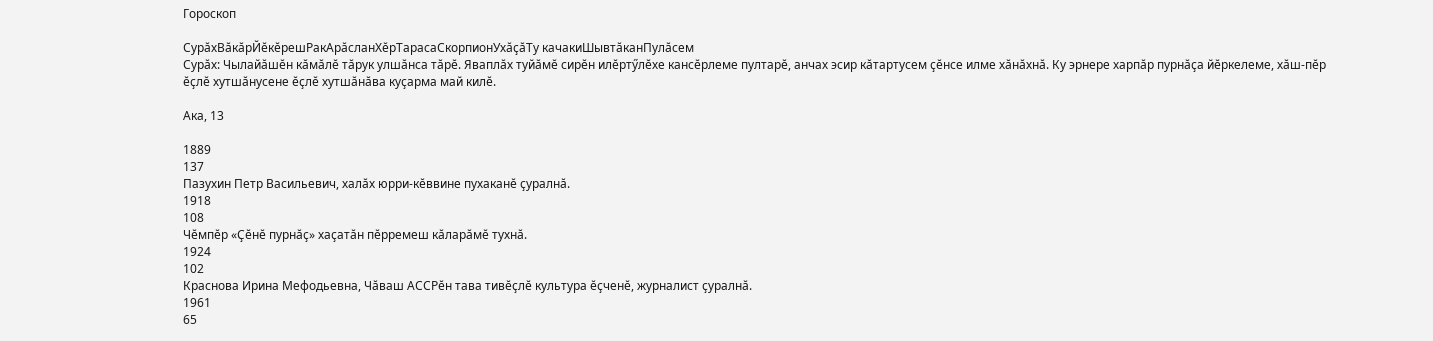Гороскоп

СурӑхВӑкӑрЙӗкӗрешРакАрӑсланХӗрТарасаСкорпионУхӑҫӑТу качакиШывтӑканПулӑсем
Сурӑх: Чылайӑшӗн кӑмӑлӗ тӑрук улшӑнса тӑрӗ. Яваплӑх туйӑмӗ сирӗн илӗртӳлӗхе кансӗрлеме пултарӗ, анчах эсир кӑтартусем ҫӗнсе илме хӑнӑхнӑ. Ку эрнере харпӑр пурнӑҫа йӗркелеме, хӑш-пӗр ӗҫлӗ хутшӑнусене ӗҫлӗ хутшӑнӑва куҫарма май килӗ.

Ака, 13

1889
137
Пазухин Петр Васильевич, халӑх юрри-кӗввине пухаканӗ ҫуралнӑ.
1918
108
Чӗмпӗр «Ҫӗнӗ пурнӑҫ» хаҫатӑн пӗрремеш кӑларӑмӗ тухнӑ.
1924
102
Краснова Ирина Мефодьевна, Чӑваш АССРӗн тава тивӗҫлӗ культура ӗҫченӗ, журналист ҫуралнӑ.
1961
65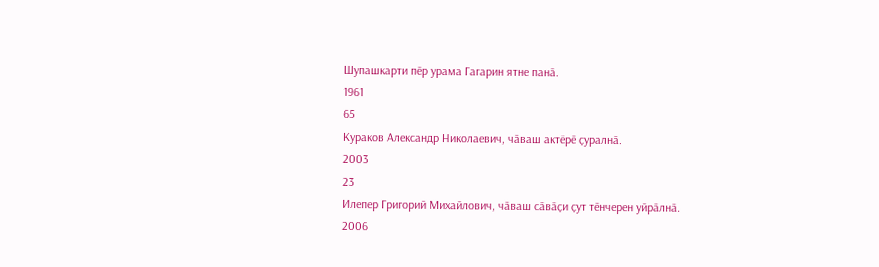Шупашкарти пӗр урама Гагарин ятне панӑ.
1961
65
Кураков Александр Николаевич, чӑваш актёрӗ ҫуралнӑ.
2003
23
Илепер Григорий Михайлович, чӑваш сӑвӑҫи ҫут тӗнчерен уйрӑлнӑ.
2006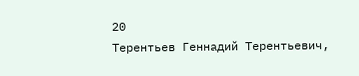20
Терентьев Геннадий Терентьевич,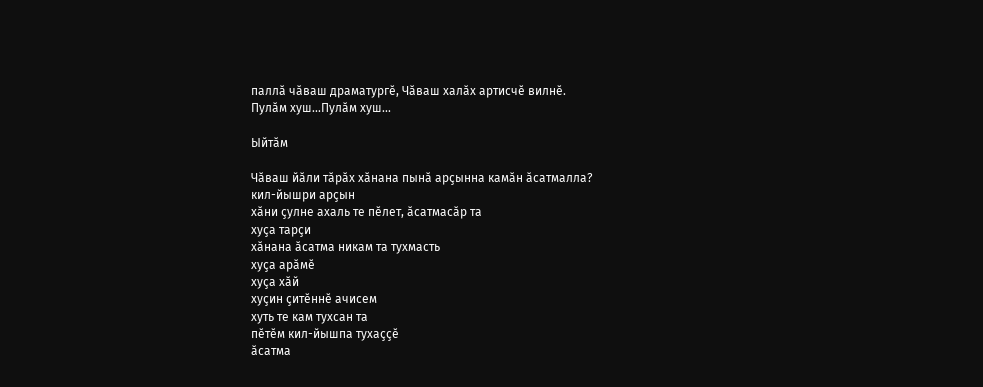паллӑ чӑваш драматургӗ, Чӑваш халӑх артисчӗ вилнӗ.
Пулӑм хуш...Пулӑм хуш...

Ыйтӑм

Чӑваш йӑли тӑрӑх хӑнана пынӑ арҫынна камӑн ӑсатмалла?
кил-йышри арҫын
хӑни ҫулне ахаль те пӗлет, ӑсатмасӑр та
хуҫа тарҫи
хӑнана ӑсатма никам та тухмасть
хуҫа арӑмӗ
хуҫа хӑй
хуҫин ҫитӗннӗ ачисем
хуть те кам тухсан та
пӗтӗм кил-йышпа тухаҫҫӗ
ӑсатма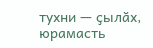тухни — ҫылӑх, юрамасть